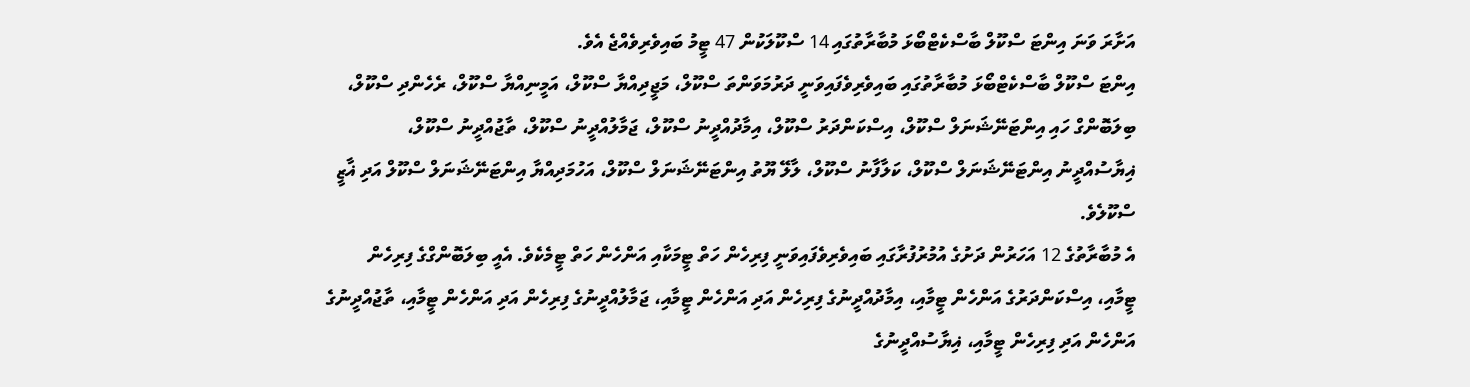އަށާރަ ވަނަ އިންޓަ ސްކޫލް ބާސްކެޓްބޯޅަ މުބާރާތުގައި 14 ސްކޫލަކުން 47 ޓީމު ބައިވެރިވެއްޖެ އެވެ.
އިންޓަ ސްކޫލް ބާސްކެޓްބޯޅަ މުބާރާތުގައި ބައިވެރިވެފައިވަނީ ދަރުމަވަންތަ ސްކޫލް، މަޖީދިއްޔާ ސްކޫލް، އަމީނިއްޔާ ސްކޫލް، ރެހެންދި ސްކޫލް، ބިލަބޮންގް ހައި އިންޓަނޭޝަނަލް ސްކޫލް، އިސްކަންދަރު ސްކޫލް، އިމާދުއްދީނު ސްކޫލް، ޖަމާލުއްދީނު ސްކޫލް، ތާޖުއްދީނު ސްކޫލް، ޣިޔާސުއްދީނު އިންޓަނޭޝަނަލް ސްކޫލް، ކަލާފާނު ސްކޫލް، ލާލޭ ޔޫތު އިންޓަނޭޝަނަލް ސްކޫލް، އަހުމަދިއްޔާ އިންޓަނޭޝަނަލް ސްކޫލް އަދި ޣާޒީ ސްކޫލެވެ.
އެ މުބާރާތުގެ 12 އަހަރުން ދަށުގެ އުމުރުފުރާގައި ބައިވެރިވެފައިވަނީ ފިރިހެން ހަތް ޓީމަކާއި އަންހެން ހަތް ޓީމެކެވެ. އެއީ ބިލަބޮންގްގެ ފިރިހެން ޓީމާއި، އިސްކަންދަރުގެ އަންހެން ޓީމާއި، އިމާދުއްދީނުގެ ފިރިހެން އަދި އަންހެން ޓީމާއި، ޖަމާލުއްދީނުގެ ފިރިހެން އަދި އަންހެން ޓީމާއި، ތާޖުއްދީނުގެ އަންހެން އަދި ފިރިހެން ޓީމާއި، ޣިޔާސުއްދީނުގެ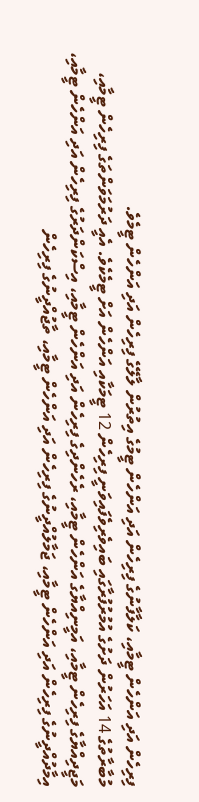ފިރިހެން އަދި އަންހެން ޓީމާއި، ކަލާފާނުގެ ފިރިހެން އަދި އަންހެން ޓީމުގެ އިތުރުން ލާލޭގެ ފިރިހެން އަދި އަންހެން ޓީމެވެ.
މުބާރާތުގެ 14 އަހަރުން ދަށުގެ އުމުރުފުރާގައި ބައިވެރިވެފައިވަނީ ފިރިހެން 12 ޓީމަކާއި އަންހެން އަށް ޓީމެކެވެ. އެއީ ދަރުމަވަންތަގެ ފިރިހެން ޓީމާއި، މަޖީދިއްޔާގެ ފިރިހެން ޓީމާއި، އަމީނިއްޔާގެ އަންހެން ޓީމާއި، ރެހެންދިގެ ފިރިހެން އަދި އަންހެން ޓީމާއި، އިސްކަންދަރުގެ ފިރިހެން އަދި އަންހެން ޓީމާއި، އިމާދުއްދީނުގެ ފިރިހެން އަދި އަންހެން ޓީމާއި، ޖަމާލުއްދީނުގެ ފިރިހެން އަދި އަންހެން ޓީމާއި، ތާޖުއްދީނުގެ ފިރިހެން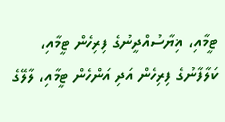ޓީމާއި، ޣިޔާސުއްދީނުގެ ފިރިހެން ޓީމާއި، ކަލާފާނުގެ ފިރިހެން އަދި އަންހެން ޓީމާއި، ލާލޭގެ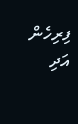ފިރިހެން އަދި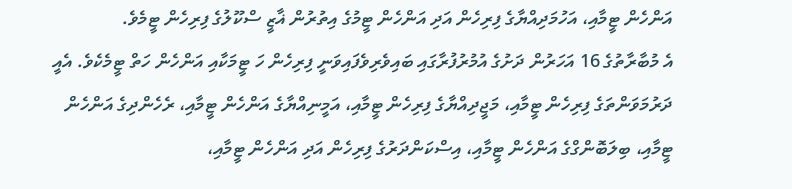އަންހެން ޓީމާއި، އަހުމަދިއްޔާގެ ފިރިހެން އަދި އަންހެން ޓީމުގެ އިތުރުން ޣާޒީ ސްކޫލުގެ ފިރިހެން ޓީމެވެ.
އެ މުބާރާތުގެ 16 އަހަރުން ދަށުގެ އުމުރުފުރާގައި ބައިވެރިވެފައިވަނީ ފިރިހެން ހަ ޓީމަކާއި އަންހެން ހަތް ޓީމެކެވެ. އެއީ ދަރުމަވަންތަގެ ފިރިހެން ޓީމާއި، މަޖީދިއްޔާގެ ފިރިހެން ޓީމާއި، އަމީނިއްޔާގެ އަންހެން ޓީމާއި، ރެހެންދިގެ އަންހެން ޓީމާއި، ބިލަބޮންގްގެ އަންހެން ޓީމާއި، އިސްކަންދަރުގެ ފިރިހެން އަދި އަންހެން ޓީމާއި،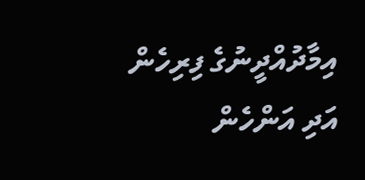އިމާދުއްދީނުގެ ފިރިހެން އަދި އަންހެން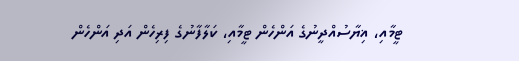ޓީމާއި، ޣިޔާސުއްދީނުގެ އަންހެން ޓީމާއި، ކަލާފާނުގެ ފިރިހެން އަދި އަންހެން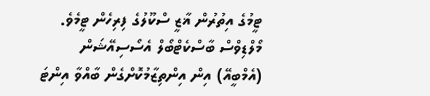ޓީމުގެ އިތުރުން ޣާޒީ ސްކޫލުގެ ފިރިހެން ޓީމެވެ.
މޯލްޑިވްސް ބާސްކެޓްބޯލް އެސޯސިއޭޝަން (އެމްބީއޭ) އިން އިންތިޒާމުކޮށްގެން ބާއްވާ އިންޓަ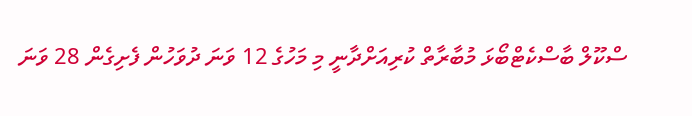ސްކޫލް ބާސްކެޓްބޯޅަ މުބާރާތް ކުރިއަށްދާނީ މި މަހުގެ 12 ވަނަ ދުވަހުން ފެށިގެން 28 ވަނަ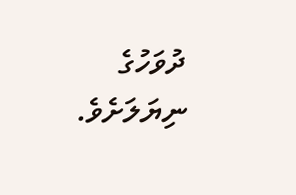ދުވަހުގެ ނިޔަލަށެވެ.